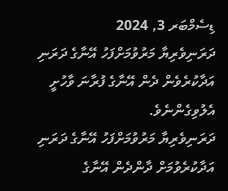ޑިސެމްބަރ 3, 2024
ދަރަނިވެރިޔާ މަރުވުމަށްފަހު އޭނާގެ ދަރަނި އަދާކުރެވެން ދެން އޭނާގެ ފުރާނަ ވާހުށީ އެލުވިގެންނެވެ.
ދަރަނިވެރިޔާ މަރުވުމަށްފަހު އޭނާގެ ދަރަނި އަދާކުރެވުމަށް ދާންދެން އޭނާގެ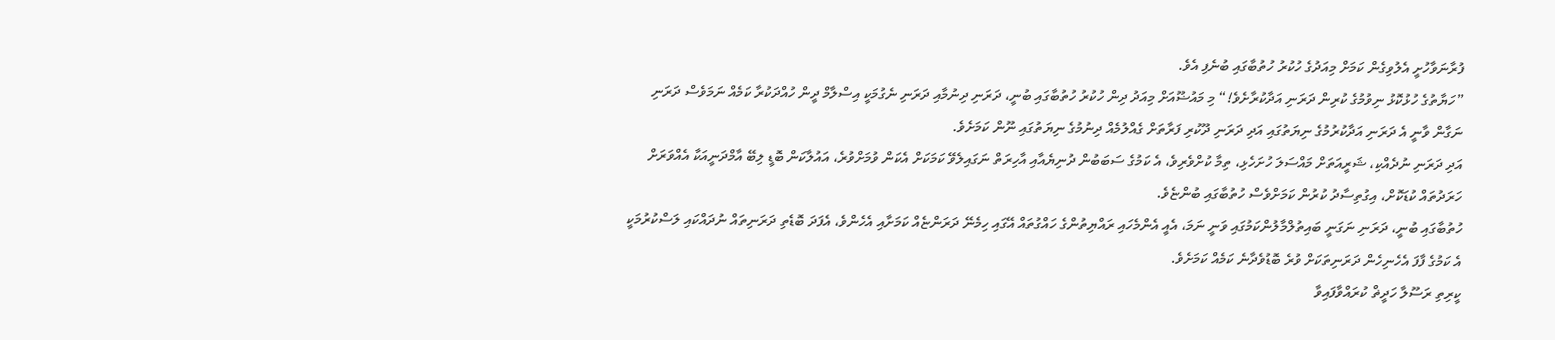ފުރާނަވާހުށީ އެލުވިގެން ކަމަށް މިއަދުގެ ހުކުރު ހުތުބާގައި ބުނެފި އެވެ.
”ހަޔާތުގެ ހުޅުކޮޅު ނިވުމުގެ ކުރިން ދަރަނި އަދާކުރާށެވެ!“ މި މައުޟޫއަށް މިއަދު ދިން ހުކުރު ހުތުބާގައި ބުނީ، ދަރަނި ދިނުމާއި ދަރަނި ނެގުމަކީ އިސްލާމް ދީން ހުއްދަކުރާ ކަމެއް ނަމަވެސް ދަރަނި ނަގާން ވާނީ އެ ދަރަނި އަދާކުރުމުގެ ނިޔަތުގައި އަދި ދަރަނި ދޫކުރި ފަރާތަށް ގެއްލުމެއް ދިނުމުގެ ނިޔަތުގައި ނޫން ކަމަށެވެ.
އަދި ދަރަނި ނުދެއްކި، ޝަރީއަތަށް މައްސަލަ ހުށަހެޅި، ތިމާ ކުށްވެރިވެ، އެ ކަމުގެ ސަބަބުން ދުނިޔެއާއި އާހިރަތް ނަގައިލެވޭ ކަމަކަށް އެކަން ވުމަށްވުރެ، އައުލާކަން ބޮޑީ ލިބޭ އާމްދަނީއަކާ އެއްވަރަށް ހަރަދުތައް ކުޑަކޮށް، އިގުތިސާދު ކުރުން ކަމަށްވެސް ހުތުބާގައި ބުންޏެވެ.
ހުތުބާގައި ބުނީ، ދަރަނި ނަގަނީ ބައިތުލްމާލުންކަމުގައި ވަނީ ނަމަ، އެއީ އެންމެހައި ރައްޔިތުންގެ ހައްގުތައް އޭގައި ހިމެނޭ ދަރަންޏެއް ކަމަށާއި އެހެންވެ، އެފަދަ ބޮޑެތި ދަރަނިތައް ނުދައްކައި ލަސްކުރުމަކީ އެ ކަމުގެ ފާފަ އެހެނިހެން ދަރަނިތަކަށް ވުރެ ބޮޑުވެދާނެ ކަމެއް ކަމަށެވެ.
ކީރިތި ރަސޫލާ ހަދީޡް ކުރައްވާފައިވާ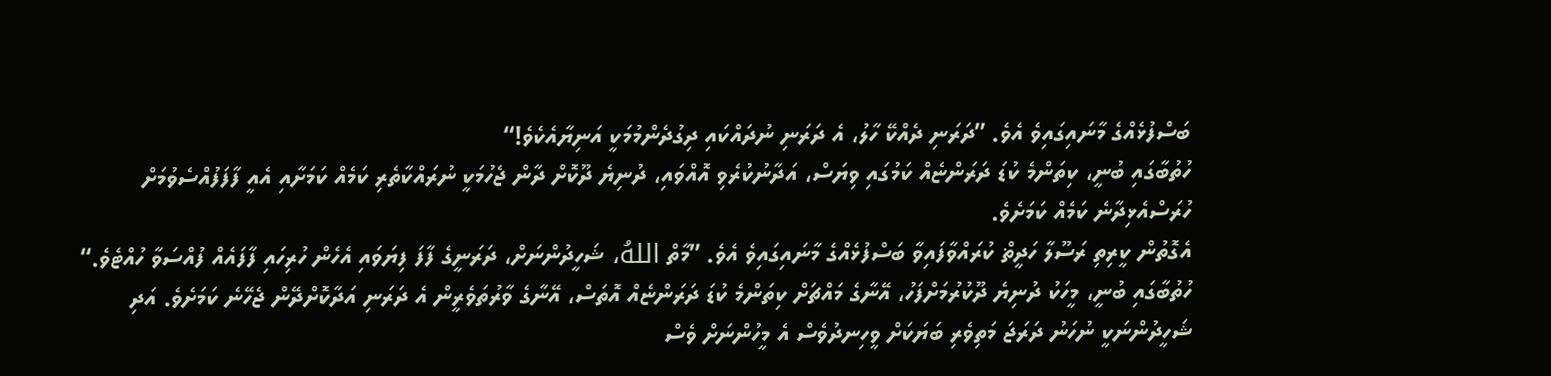ބަސްފުޅެއްގެ މާނައިގައިވެ އެވެ. ”ދަރަނި ދެއްކޭ ހާލު، އެ ދަރަނި ނުދައްކައި ދިގުދެންމުމަކީ އަނިޔާއެކެވެ!“
ހުތުބާގައި ބުނީ، ކިތަންމެ ކުޑަ ދަރަންޏެއް ކަމުގައި ވިޔަސް، އަދާނުކުރެވި އޮއްވައި، ދުނިޔެ ދޫކޮށް ދާން ޖެހުމަކީ ނުރައްކާތެރި ކަމެއް ކަމަށާއި އެއީ ފާފަފުއްސެވުމަށް ހުރަސްއެޅިދާނެ ކަމެއް ކަމަށެވެ.
އެގޮތުން ކީރިތި ރަސޫލާ ހަދީޡް ކުރައްވާފައިވާ ބަސްފުޅެއްގެ މާނައިގައިވެ އެވެ. ”މާތް اللهُ، ޝަހީދުންނަށް، ދަރަނީގެ ފާފަ ފިޔަވައި އެހެން ހުރިހައި ފާފައެއް ފުއްސަވާ ހުއްޓެވެ.“
ހުތުބާގައި ބުނީ، މީހަކު ދުނިޔެ ދޫކުރުމަށްފަހު، އޭނާގެ މައްޗަށް ކިތަންމެ ކުޑަ ދަރަންޏެއް އޮތަސް، އޭނާގެ ވާރުތަވެރީން އެ ދަރަނި އަދާކޮށްދޭން ޖެހޭނެ ކަމަށެވެ. އަދި ޝަހީދުންނަކީ ނުހަނު ދަރަޖަ މަތިވެރި ބަޔަކަށް ވީހިނދުވެސް އެ މީހުންނަށް ވެސް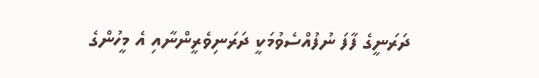ދަރަނީގެ ފާފަ ނުފުއްސެވުމަކީ ދަރަނިވެރީންނާއި އެ މީހުންގެ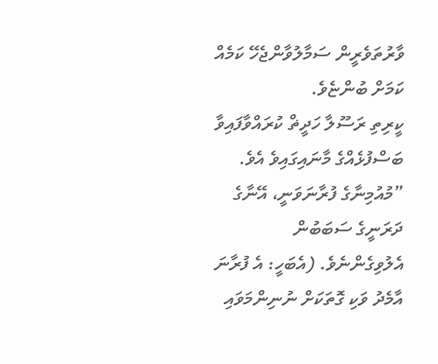ވާރުތަވެރީން ސަމާލުވާންޖެހޭ ކަމެއް ކަމަށް ބުންޏެވެ.
ކީރިތި ރަސޫލާ ހަދީޡް ކުރައްވާފައިވާ ބަސްފުޅެއްގެ މާނައިގައިވެ އެވެ.
”މުއުމިނާގެ ފުރާނަވަނީ، އޭނާގެ ދަރަނީގެ ސަބަބުން އެލުވިގެންނެވެ. (އެބަހީ: އެ ފުރާނަ އާމެދު ވަކި ގޮތަކަށް ނުނިންމަވައި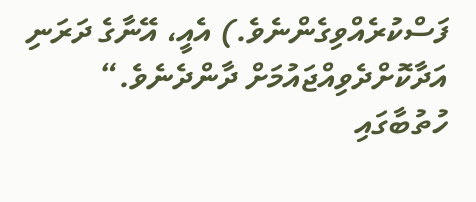ފަސްކުރެއްވިގެންނެވެ.) އެއީ، އޭނާގެ ދަރަނި އަދާކޮށްދެވިއްޖައުމަށް ދާންދެނެވެ.“
ހުތުބާގައި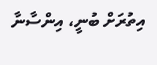އިތުރަށް ބުނީ، އިންސާނާ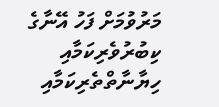މަރުވުމަށް ފަހު އޭނާގެ ކިބުރުވެރިކަމާއި ހިޔާނާތްތެރިކަމާއި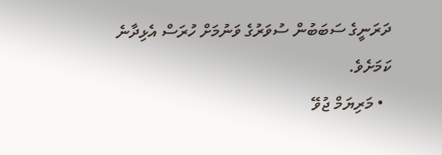ދަރަނީގެ ސަބަބުން ސުވަރުގެ ވަނުމަށް ހުރަސް އެޅިދާނެ ކަމަށެވެ.
  • މަރިޔަމް ޖުވޭ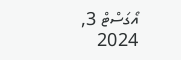އޯގަސްޓް 3, 2024